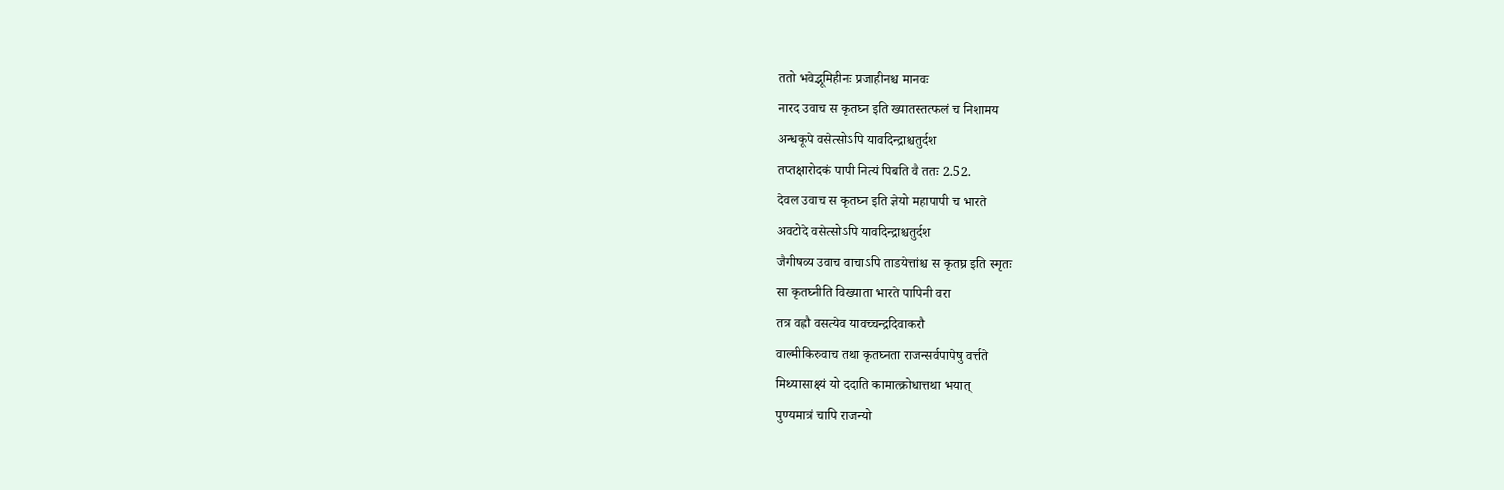ततो भवेद्भूमिहीनः प्रजाहीनश्च मानवः
नारद उवाच स कृतघ्न इति ख्यातस्तत्फलं च निशामय
अन्धकूपे वसेत्सोऽपि यावदिन्द्राश्चतुर्दश
तप्तक्षारोदकं पापी नित्यं पिबति वै ततः 2.52.
देवल उवाच स कृतघ्न इति ज्ञेयो महापापी च भारते
अवटोदे वसेत्सोऽपि यावदिन्द्राश्चतुर्दश
जैगीषव्य उवाच वाचाऽपि ताडयेत्तांश्च स कृतघ्र इति स्मृतः
सा कृतघ्नीति विख्याता भारते पापिनी वरा
तत्र वह्नौ वसत्येव यावच्चन्द्रदिवाकरौ
वाल्मीकिरुवाच तथा कृतघ्नता राजन्सर्वपापेषु वर्त्तते
मिथ्यासाक्ष्यं यो ददाति कामात्क्रोधात्तथा भयात्
पुण्यमात्रं चापि राजन्यो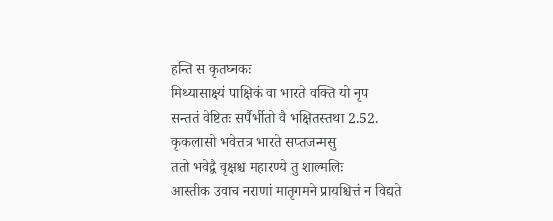हन्ति स कृतघ्नकः
मिथ्यासाक्ष्यं पाक्षिकं वा भारते वक्ति यो नृप
सन्ततं वेष्टितः सर्पैर्भीतो वै भक्षितस्तथा 2.52.
कृकलासो भवेत्तत्र भारते सप्तजन्मसु
ततो भवेद्वै वृक्षश्च महारण्ये तु शाल्मलिः
आस्तीक उवाच नराणां मातृगमने प्रायश्चित्तं न विद्यते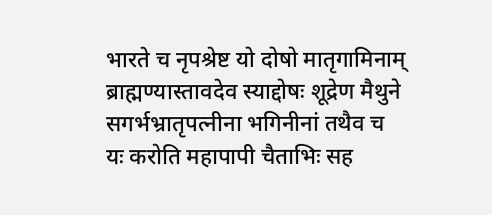भारते च नृपश्रेष्ट यो दोषो मातृगामिनाम्
ब्राह्मण्यास्तावदेव स्याद्दोषः शूद्रेण मैथुने
सगर्भभ्रातृपत्नीना भगिनीनां तथैव च
यः करोति महापापी चैताभिः सह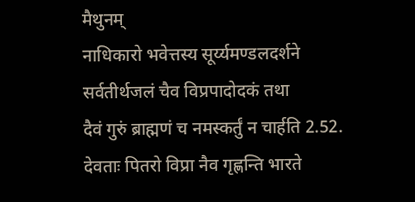मैथुनम्
नाधिकारो भवेत्तस्य सूर्य्यमण्डलदर्शने
सर्वतीर्थजलं चैव विप्रपादोदकं तथा
दैवं गुरुं ब्राह्मणं च नमस्कर्तुं न चार्हति 2.52.
देवताः पितरो विप्रा नैव गृह्णन्ति भारते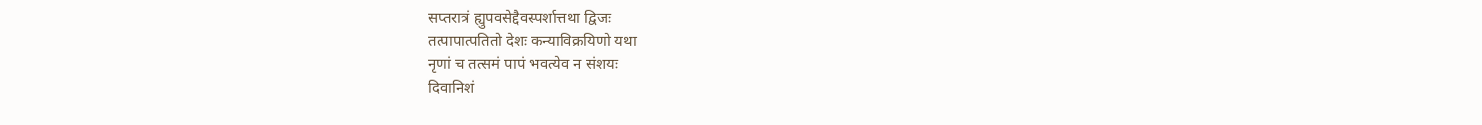सप्तरात्रं ह्युपवसेद्दैवस्पर्शात्तथा द्विजः
तत्पापात्पतितो देशः कन्याविक्रयिणो यथा
नृणां च तत्समं पापं भवत्येव न संशयः
दिवानिशं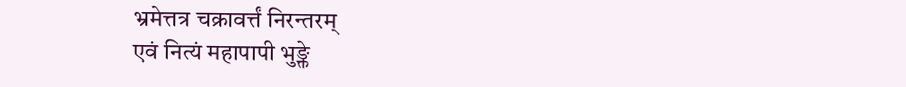भ्रमेत्तत्र चक्रावर्त्तं निरन्तरम्
एवं नित्यं महापापी भुङ्क्ते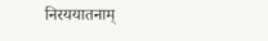निरययातनाम्